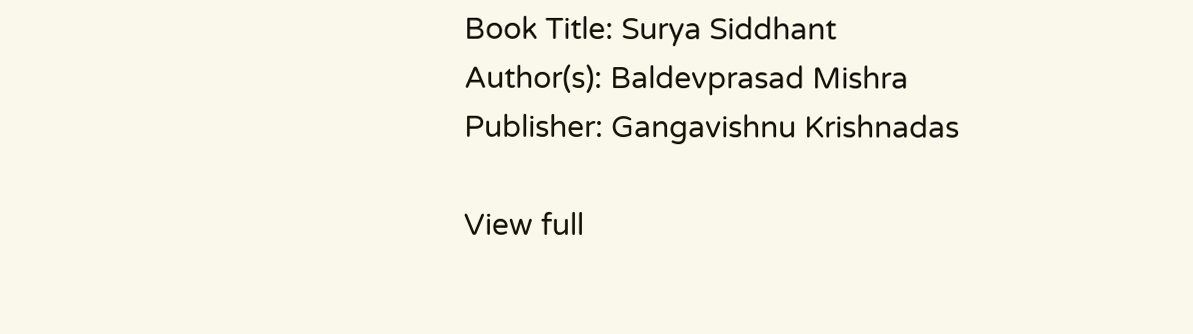Book Title: Surya Siddhant
Author(s): Baldevprasad Mishra
Publisher: Gangavishnu Krishnadas

View full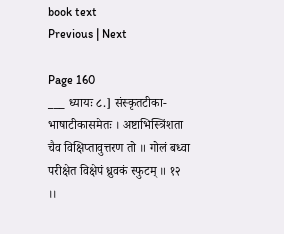book text
Previous | Next

Page 160
___ ध्यायः ८.] संस्कृतटीका-भाषाटीकासमेतः । अष्टाभिस्त्रिंशता चैव विक्षिप्तावुत्तरण तो ॥ गोलं बध्वा परीक्षेत विक्षेपं ध्रुवकं स्फुटम् ॥ १२ ।।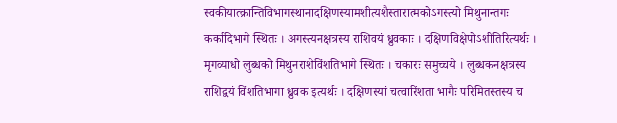स्वकीयात्क्रान्तिविभागस्थानादक्षिणस्यामशीत्यशैस्तारात्मकोऽगस्त्यो मिथुनान्तगः कर्कादिभागे स्थितः । अगस्त्यनक्षत्रस्य राशिवयं ध्रुवकाः । दक्षिणविक्षेपोऽशीतिरित्यर्थः । मृगव्याधो लुब्धको मिथुनराशेविंशतिभागे स्थितः । चकारः समुच्चये । लुब्धकनक्षत्रस्य राशिद्वयं विंशतिभागा ध्रुवक इत्यर्थः । दक्षिणस्यां चत्वारिंशता भागैः परिमितस्तस्य च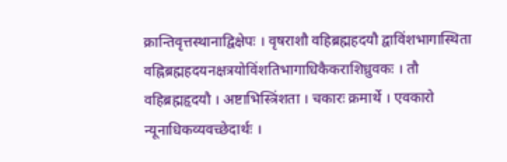क्रान्तिवृत्तस्थानाद्विक्षेपः । वृषराशौ वहिब्रह्महदयौ द्वाविंशभागास्थिता वह्निब्रह्महदयनक्षत्रयोविंशतिभागाधिकैकराशिध्रुवकः । तौ वहिब्रह्महृदयौ । अष्टाभिस्त्रिंशता । चकारः क्रमार्थे । एवकारो न्यूनाधिकव्यवच्छेदार्थः ।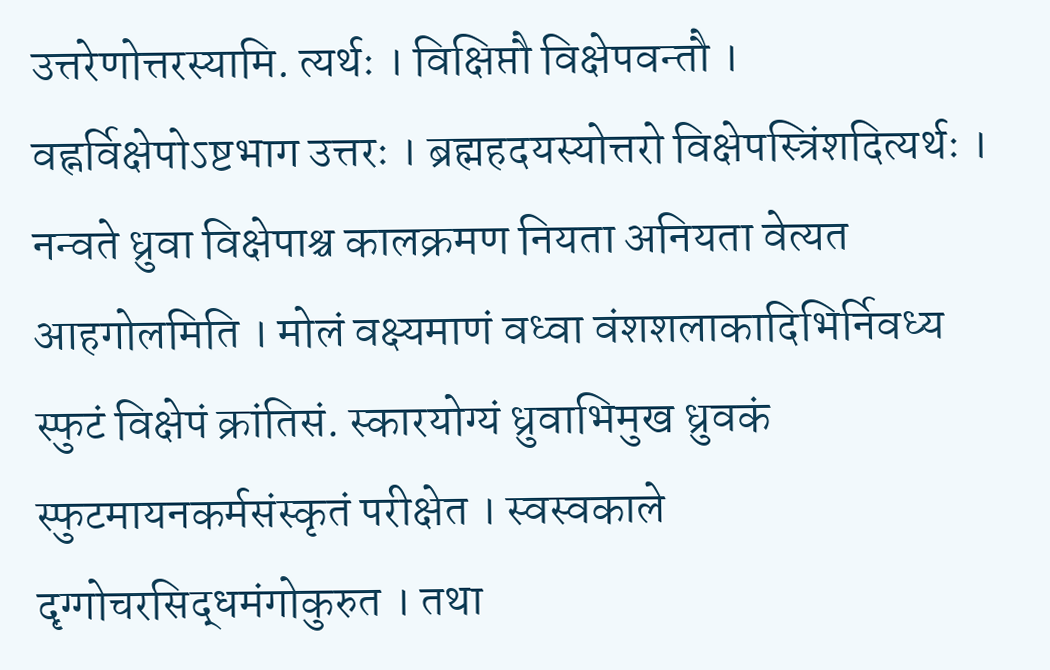उत्तरेणोत्तरस्यामि. त्यर्थः । विक्षिप्तौ विक्षेपवन्तौ । वह्नर्विक्षेपोऽष्टभाग उत्तरः । ब्रह्महदयस्योत्तरो विक्षेपस्त्रिंशदित्यर्थः । नन्वते ध्रुवा विक्षेपाश्च कालक्रमण नियता अनियता वेत्यत आहगोलमिति । मोलं वक्ष्यमाणं वध्वा वंशशलाकादिभिर्निवध्य स्फुटं विक्षेपं क्रांतिसं. स्कारयोग्यं ध्रुवाभिमुख ध्रुवकं स्फुटमायनकर्मसंस्कृतं परीक्षेत । स्वस्वकाले दृग्गोचरसिद्धमंगोकुरुत । तथा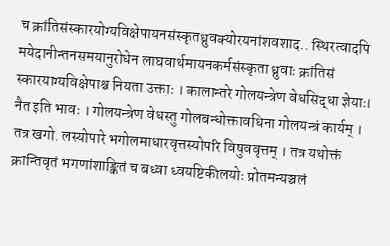च क्रांतिसंस्कारयोग्यविक्षेपायनसंस्कृतध्रुवक्योरयनांशवशाद.. स्थिरत्वादपि मयेदानीन्तनसमयानुरोधेन लाघवार्थमायनकर्मसंस्कृता ध्रुवाः क्रांतिसं स्कारयाग्यविक्षेपाश्च नियता उक्ताः । कालान्तरे गोलयन्त्रेण वेधसिद्धा ज्ञेयाः। नैत इति भावः । गोलयन्त्रेण वेधस्तु गोलबन्धोक्तावधिना गोलयन्त्रं कार्यम् । तत्र खगो. लस्योपारे भगोलमाधारवृत्तस्योपरि विषुववृत्तम् । तत्र यथोक्तं क्रान्तिवृतं भगणांशाङ्कितं च बध्वा ध्वयष्टिकीलयोः प्रोतमन्यञ्चलं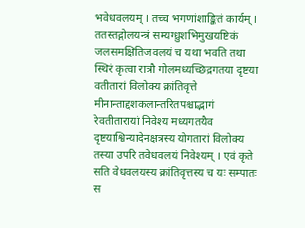भवेधवलयम् । तच्च भगणांशाङ्कितं कार्यम् । ततस्तद्गोलयन्त्रं सम्यग्ध्रुशभिमुखयष्टिकं जलसमक्षितिजवलयं च यथा भवति तथा स्थिरं कृत्वा रात्रौ गोलमध्यच्छिद्रगतया दृष्टया वतीतारां विलोक्य क्रांतिवृत्ते मीनान्ताद्दशकलान्तरितपश्चाद्भागं रेवतीतारायां निवेश्य मध्यगतयैव दृष्टयाश्विन्यादेनक्षत्रस्य योगतारां विलोक्य तस्या उपरि तवेधवलयं निवेश्यम् । एवं कृते सति वेधवलयस्य क्रांतिवृत्तस्य च यः सम्पातः स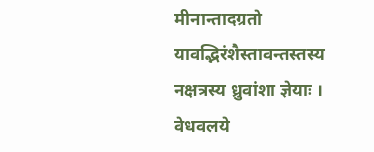मीनान्तादग्रतो यावद्भिरंशैस्तावन्तस्तस्य नक्षत्रस्य ध्रुवांशा ज्ञेयाः । वेधवलये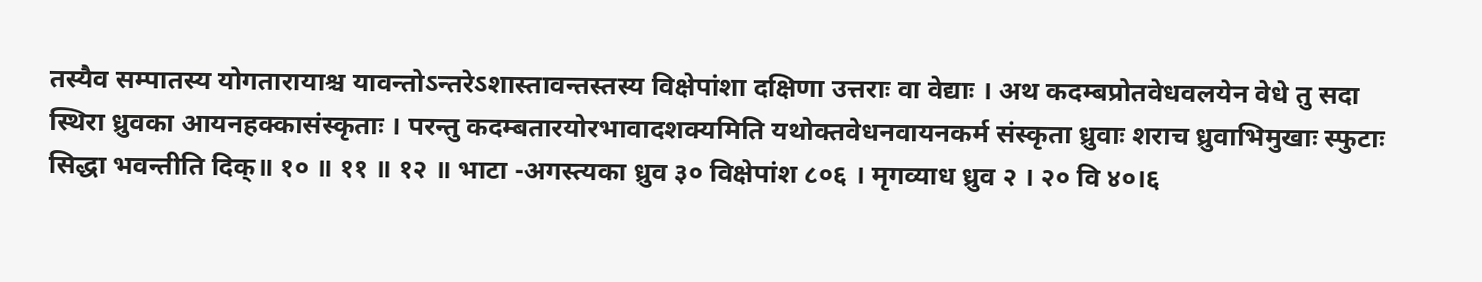तस्यैव सम्पातस्य योगतारायाश्च यावन्तोऽन्तरेऽशास्तावन्तस्तस्य विक्षेपांशा दक्षिणा उत्तराः वा वेद्याः । अथ कदम्बप्रोतवेधवलयेन वेधे तु सदा स्थिरा ध्रुवका आयनहक्कासंस्कृताः । परन्तु कदम्बतारयोरभावादशक्यमिति यथोक्तवेधनवायनकर्म संस्कृता ध्रुवाः शराच ध्रुवाभिमुखाः स्फुटाः सिद्धा भवन्तीति दिक्॥ १० ॥ ११ ॥ १२ ॥ भाटा -अगस्त्यका ध्रुव ३० विक्षेपांश ८०६ । मृगव्याध ध्रुव २ । २० वि ४०।६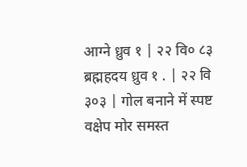आग्ने ध्रुव १ | २२ वि० ८३ ब्रह्महदय ध्रुव १ . | २२ वि ३०३ | गोल बनाने में स्पष्ट वक्षेप मोर समस्त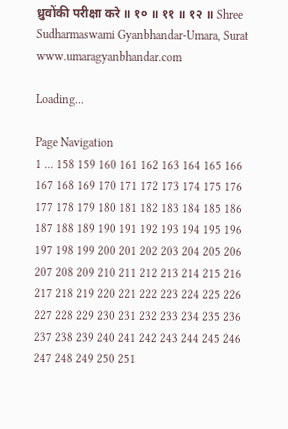ध्रुवोंकी परीक्षा करे ॥ १० ॥ ११ ॥ १२ ॥ Shree Sudharmaswami Gyanbhandar-Umara, Surat www.umaragyanbhandar.com

Loading...

Page Navigation
1 ... 158 159 160 161 162 163 164 165 166 167 168 169 170 171 172 173 174 175 176 177 178 179 180 181 182 183 184 185 186 187 188 189 190 191 192 193 194 195 196 197 198 199 200 201 202 203 204 205 206 207 208 209 210 211 212 213 214 215 216 217 218 219 220 221 222 223 224 225 226 227 228 229 230 231 232 233 234 235 236 237 238 239 240 241 242 243 244 245 246 247 248 249 250 251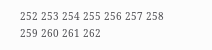252 253 254 255 256 257 258 259 260 261 262